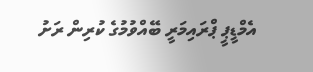އެމްޑީޕީ ޕްރައިމަރީ ބޭއްވުމުގެ ކުރިން ރަށު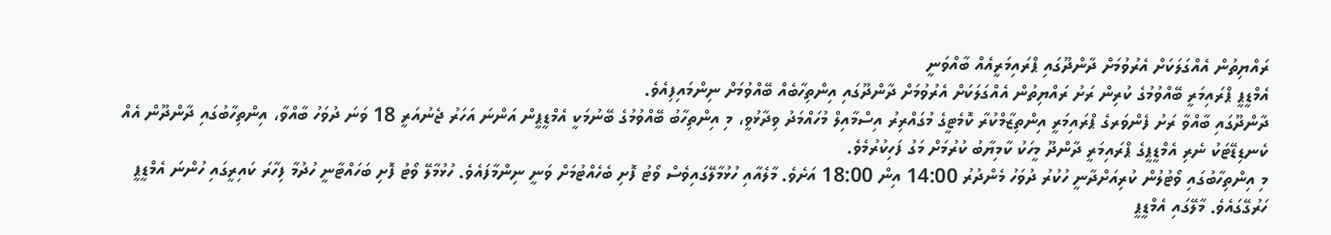ރައްޔިތުން އެއްގަލަކަށް އެރުވުމަށް ދާންދޫގައި ޕްރައިމަރީއެއް ބާއްވަނީ
އެމްޑީޕީ ޕްރައިމަރީ ބޭއްވުމުގެ ކުރިން ރަށު ރައްޔިތުން އެއްގަލަކަށް އެރުވުމަށް ދާންދޫގައި އިންތިހާބެއް ބޭއްވުމަށް ނިންމައިފިއެވެ.
ދާންދޫގައި ބާއްވާ ރަށު ފެންވަރގެ ޕްރައިމަރީ އިންތިޒާމްކުރާ ކޮމެޓީގެ މުގައްރިރު އިސްމާއިލް މުހައްމަދު ވިދާޅުވީ، މި އިންތިހާބު ބޭއްވުމުގެ ބޭނުމަކީ އެމްޑީޕީން އަންނަ އަހަރު ޖެނުއަރީ 18 ވަނަ ދުވަހު ބާއްވާ، އިންތިހާބުގައި ދާންދޫން އެއް ކެނޑިޑޭޓަކު ނެރި އެމްޑީޕީގެ ޕްރައިމަރީ ދާންދޫ މީހަކު ކާމިޔާބު ކުރުމަށް މަގު ފަހިކުރުމެވެ.
މި އިންތިހާބުގައި ވޯޓުލުން ކުރިއަށްދާނީ ހުކުރު ދުވަހު މެންދުރު 14:00 އިން 18:00 އަށެވެ. މާލެއާއި ހުޅުމާލޭގައިވެސް ވޯޓު ފޮށި ބެހެއްޓުމަށް ވަނީ ނިންމާފައެވެ. ހުޅުމާލޭ ވޯޓު ފޮށި ބަހައްޓާނީ ހުދުމާ ފިހާރަ ކައިރީގައި ހުންނަ އެމްޑީޕީ ހަރުގޭގައެވެ. މާލޭގައި އެމްޑީޕީ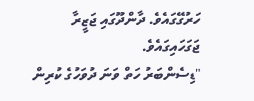ހަރުގޭގައެވެ. ދާންދޫގައި ޖަޒީރާ ޖަގަހައިގައެވެ.
"ޑިސެންބަރު ހަތް ވަނަ ދުވަހުގެ ކުރިން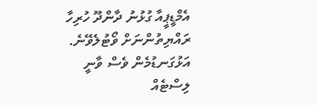އެމްޑީޕީއާ ގުޅުނު ދާންދޫ ހުރިހާ ރައްޔިތުންނަށް ވޯޓުލެވޭނެ. އަޅުގަނޑުމެން ވެސް ވާނީ ލިސްޓެއް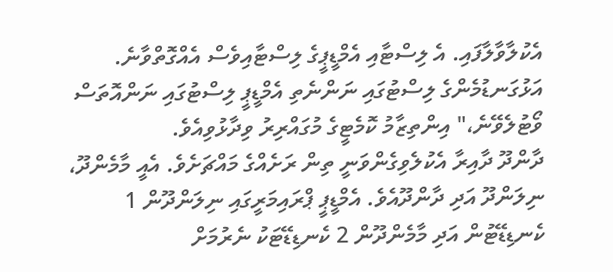އެކުލާވާލާފައި. އެ ލިސްޓާއި އެމްޑީޕީގެ ލިސްޓާއިވެސް އެއްގޮތްވާނެ. އަޅުގަނޑުމެންގެ ލިސްޓުގައި ނަންނެތި އެމްޑީޕީ ލިސްޓުގައި ނަންއޮތަސް ވޯޓުލެވޭނެ،" އިންތިޒާމު ކޮމެޓީގެ މުގައްރިރު ވިދާޅުވިއެވެ.
ދާންދޫ ދާއިރާ އެކުލެވިގެންވަނީ ތިން ރަށެއްގެ މައްޗަށެވެ. އެއީ މާމެންދޫ، ނިލަންދޫ އަދި ދާންދޫއެވެ. އެމްޑީޕީ ޕްރައިމަރީގައި ނިލަންދޫން 1 ކެނޑިޑޭޓުން އަދި މާމެންދޫން 2 ކެނޑިޑޭޓަކު ނެރުމަށް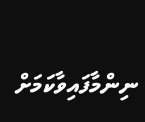ނިންމާފައިވާކަމަށް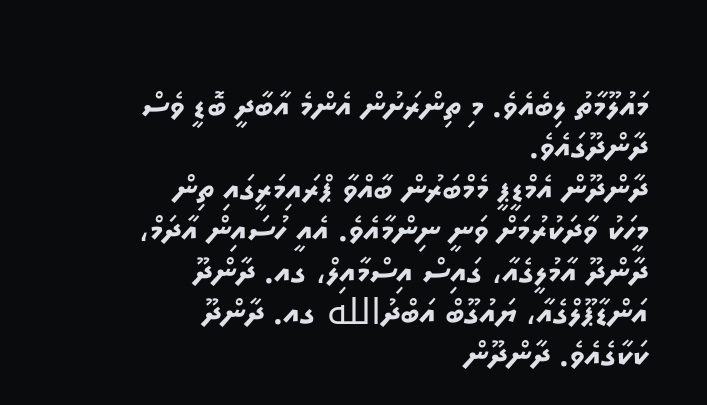މައުލޫމާތު ލިބެއެވެ. މި ތިންރަށުން އެންމެ އާބާދީ ބޮޑީ ވެސް ދާންދޫގައެވެ.
ދާންދޫން އެމްޑީޕީ މެމްބަރުން ބާއްވާ ޕްރައިމަރީގައި ތިން މީހަކު ވާދަކުރުމަށް ވަނީ ނިންމާއެވެ. އެއީ ހުސައިން އާދަމް، ދާންދޫ އާމުލީގެއާ، ގައިސް އިސްމާއިލް، ގއ. ދާންދޫ އަންޑާޕޫލްގެއާ، ޔައުގޫބް އަބްދުالله ގއ. ދާންދޫ ކަކާގެއެވެ. ދާންދޫން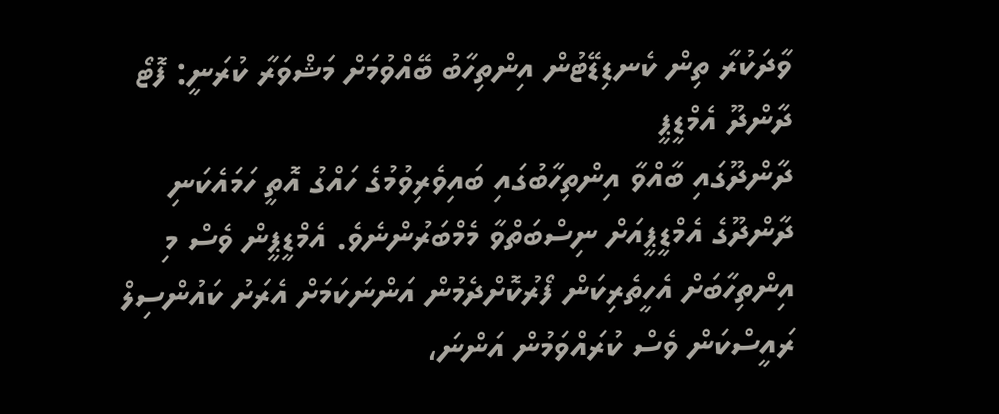ވާދަކުރާ ތިން ކެނޑިޑޭޓުން އިންތިހާބު ބޭއްވުމަށް މަޝްވަރާ ކުރަނީ: ފޮޓޯ ދާންދޫ އެމްޑީޕީ
ދާންދޫގައި ބާއްވާ އިންތިހާބުގައި ބައިވެރިވުމުގެ ހައްގު އޮތީ ހަމައެކަނި ދާންދޫގެ އެމްޑީޕީއަށް ނިސްބަތްވާ މެމްބަރުންނެވެ. އެމްޑީޕީން ވެސް މި އިންތިހާބަށް އެހީތެރިކަން ފޯރުކޮށްދެމުން އަންނަކަމަށް އެރަށު ކައުންސިލް ރައީސްކަން ވެސް ކުރައްވަމުން އަންނަ،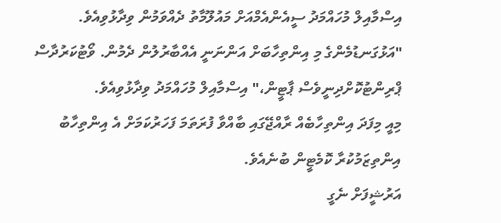އިސްމާއިލް މުހައްމަދު ސީއެންއެމްއަށް މައުލޫމާތު ދެއްވަމުން ވިދާޅުވިއެވެ.
"އަޅުގަނޑުމެންގެ މި އިންތިހާބަށް އަންނަނީ އެއްބާރުލުން ދެމުން. ވޯޓުކަރުދާސް ޕްރިންޓުކޮށްދިނީވެސް ޕާޓީން،" އިސްމާއިލް މުހައްމަދު ވިދާޅުވިއެވެ.
މިއީ މިފަދަ އިންތިހާބެއް ރާއްޖޭގައި ބާއްވާ ފުރަތަމަ ފަހަރުކަމަށް އެ އިންތިހާބު އިންތިޒަމުކުރާ ކޮމެޓީން ބުނެއެވެ.
އަރުޝީފަށް ނެގީ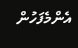އެންމެފަހުން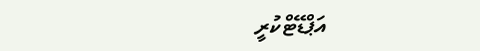އަޕްޑޭޓްކުރީ